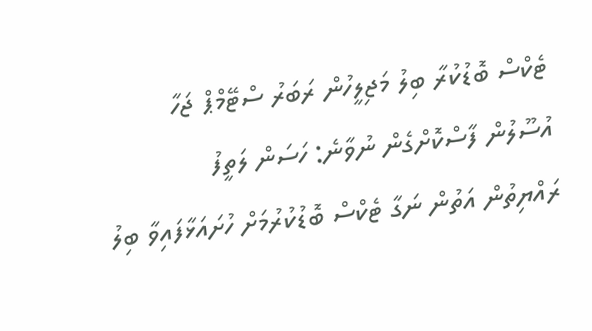ޓެކްސް ބޮޑުކުރާ ބިލު މަޖިލީހުން ރަބަރު ސްޓޭމްޕް ޖަހާ އުސޫލުން ފާސްކޮށްގެން ނުވާނެ: ހަސަން ލަތީފު
ރައްޔިތުން އަތުން ނަގާ ޓެކްސް ބޮޑުކުރުމަށް ހުށައަޅާފައިވާ ބިލު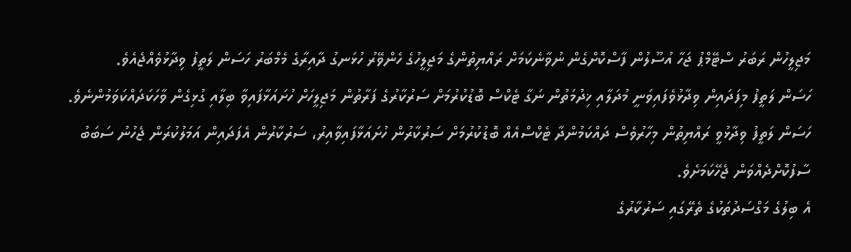މަޖިލީހުން ރަބަރު ސްޓޭމްޕު ޖަހާ އުސޫލުން ފާސްކޮށްގެން ނުވާނެކަމަށް ރައްޔިތުންގެ މަޖިލީހުގެ ހެންވޭރު ހުޅަނގު ދާއިރާގެ މެމްބަރު ހަސަން ލަތީފު ވިދާޅުވެއްޖެއެވެ.
ހަސަން ލަތީފު މިފަދައިން ވިދާޅުވެފައިވަނީ މުދަލާއި ޚިދުމަތުން ނަގާ ޓެކްސް ބޮޑުކުރުމަށް ސަރުކާރުގެ ފަރާތުން މަޖިލީހަށް ހުށައަޅާފައިވާ ބިލާއި ގުޅިގެން ވާހަކަދައްކަވަމުންނެވެ.
ހަސަން ލަތީފު ވިދާޅުވީ ރައްޔިތުން މިހާރުވެސް ދައްކަމުންދާ ޓެކްސްއެއް ބޮޑުކުރުމަށް ސަރުކާރުން ހުށައަޅާފައިވާއިރު، ސަރުކާރުން އެފަދައިން އަމަލުކުރަން ޖެހުނު ސަބަބު ސާފުކޮށްދެއްވަން ޖެހޭކަމަށެވެ.
އެ ބިލުގެ މަގްސަދުތަކުގެ ތެރޭގައި ސަރުކާރުގެ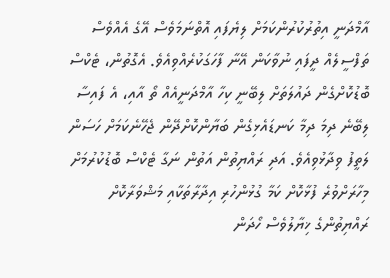އާމްދަނީ އިތުރުކުރުންކަމަށް ލިޔެފައި އޮތްނަމަވެސް އޭގެ އެއްވެސް ތަފްސީލެއް ދީފައި ނުވާކަން އޭނާ ފާހަގަކުރެއްވިއެވެ. އެގޮތުން، ޓެކްސް ބޮޑުކޮށްގެން ދައުލަތަށް ލިބޭނީ ކިހާ އާމްދަނީއެއް ތޯ އާއި، އެ ފައިސާ ލިބޭނެ ދިމަ ދިމާ ކަނޑައެޅިގެން ބަޔާންކޮށްދޭން ޖެހޭނެކަމަށް ހަސަން ލަތީފު ވިދާޅުވިއެވެ. އަދި ރައްޔިތުން އަތުން ނަގާ ޓެކްސް ބޮޑުކުރުމަށް މިހާރަށްވުރެ ފުޅާކޮށް ކަމާ ގުޅުންހުރި އިދާރާތަކާއި މަޝްވަރާކޮށް ރައްޔިތުންގެ ޚިޔާލުވެސް ހޯދަން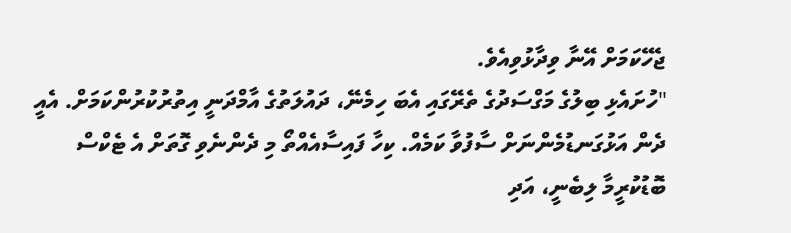ޖެހޭކަމަށް އޭނާ ވިދާޅުވިއެވެ.
"ހުށައެޅި ބިލުގެ މަގްސަދުގެ ތެރޭގައި އެބަ ހިމެނޭ، ދައުލަތުގެ އާމްދަނީ އިތުރުކުރުންކަމަށް. އެއީ ދެން އަޅުގަނޑުމެންނަށް ސާފުވާ ކަމެއް. ކިހާ ފައިސާއެއްތޯ މި ދެންނެވި ގޮތަށް އެ ޓެކްސް ބޮޑުކުރީމާ ލިބެނީ، އަދި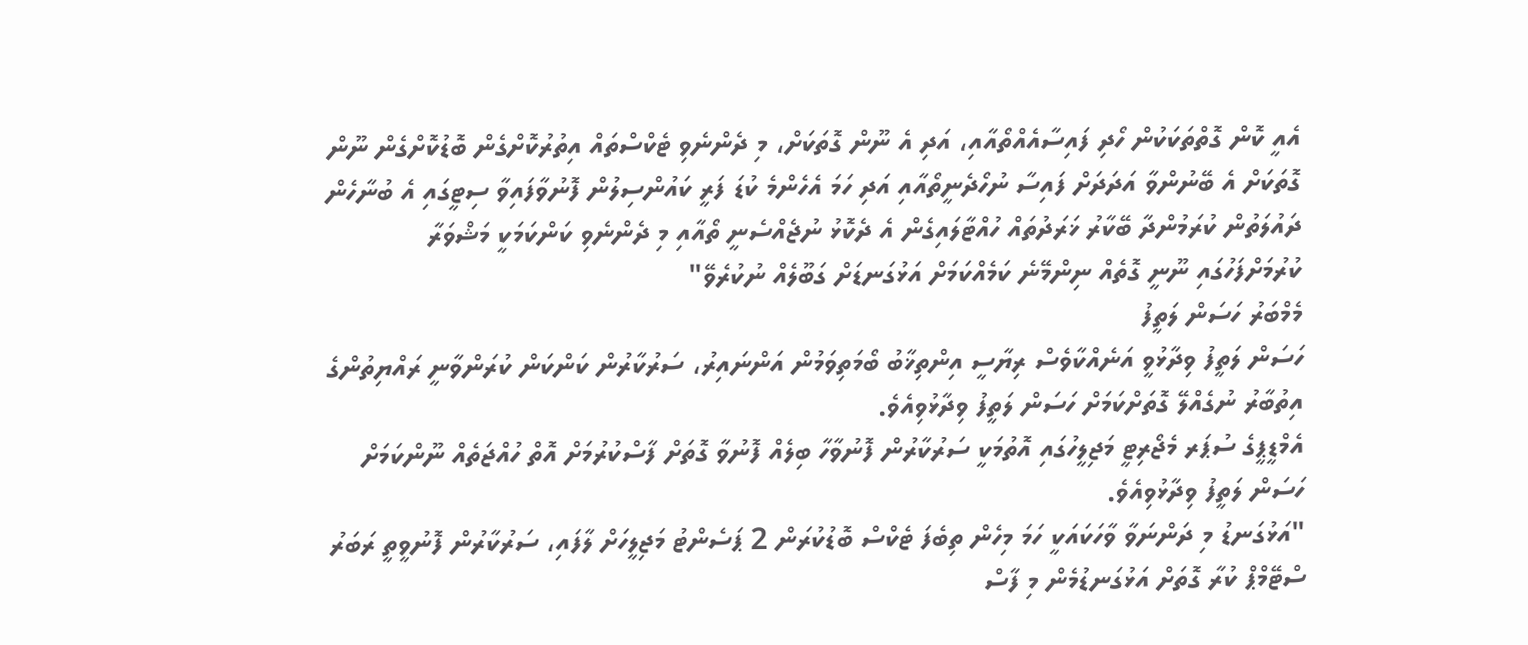އެއީ ކޮން ގޮތްތަކަކުން ހޯދި ފައިސާއެއްތޯއާއި، އަދި އެ ނޫން ގޮތަކަށް، މި ދެންނެވި ޓެކްސްތައް އިތުރުކޮށްގެން ބޮޑުކޮށްގެން ނޫން ގޮތަކަށް އެ ބޭނުންވާ އަދަދަށް ފައިސާ ނުހޯދެނީތޯއާއި އަދި ހަމަ އެހެންމެ ކުޑަ ފަރީ ކައުންސިލުން ފޮނުވާފައިވާ ސިޓީގައި އެ ބުނާހެން ދައުލަތުން ކުރަމުންދާ ބޭކާރު ޚަރަދުތައް ހުއްޓާލައިގެން އެ ދެކޮޅު ނުޖެއްސެނީ ތޯއާއި މި ދެންނެވި ކަންކަމަކީ މަޝްވަރާ ކުރުމަށްފަހުގައި ނޫނީ ގޮތެއް ނިންމޭނެ ކަމެއްކަމަށް އަޅުގަނޑަށް ގަބޫލެއް ނުކުރެވޭ"
މެމްބަރު ހަސަން ލަތީފު
ހަސަން ލަތީފު ވިދާޅުވީ އަނެއްކާވެސް ރިޔާސީ އިންތިޚާބު ބޯމަތިވަމުން އަންނައިރު، ސަރުކާރުން ކަންކަން ކުރަންވާނީ ރައްޔިތުންގެ އިތުބާރު ނުގެއްލޭ ގޮތަށްކަމަށް ހަސަން ލަތީފު ވިދާޅުވިއެވެ.
އެމްޑީޕީގެ ސުޕަރ މެޖޯރިޓީ މަޖިލީހުގައި އޮތުމަކީ ސަރުކާރުން ފޮނުވާހާ ބިލެއް ފޮނުވާ ގޮތަށް ފާސްކުރުމަށް އޮތް ހުއްޖަތެއް ނޫންކަމަށް ހަސަން ލަތީފު ވިދާޅުވިއެވެ.
"އަޅުގަނޑު މި ދަންނަވާ ވާހަކައަކީ ހަމަ މިހެން ތިބެފަ ޓެކްސް ބޮޑުކުރަން 2 ޕަސެންޓު މަޖިލީހަށް ލާފައި، ސަރުކާރުން ފޮނުވީތީ ރަބަރު ސްޓޭމްޕް ކުރާ ގޮތަށް އަޅުގަނޑުމެން މި ފާސް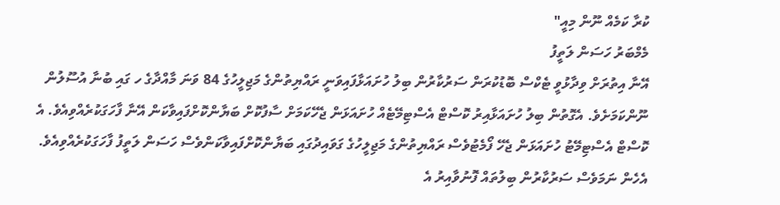ކުރާ ކަމެއް ނޫން މިއީ"
މެމްބަރު ހަސަން ލަތީފު
އޭނާ އިތުރަށް ވިދާޅުވީ ޓެކްސް ބޮޑުކުރަން ސަރުކާރުން ބިލު ހުށައަޅާފައިވަނީ ރައްޔިތުންގެ މަޖިލީހުގެ 84 ވަނަ މާއްދާގެ ހ ގައި ބުނާ އުސޫލުން ނޫންކަމަށެވެ. އެގޮތުން ބިލު ހުށައަޅާއިރު ކޮސްޓް އެސްޓިމޭޓެއް ހުށައަޅަން ޖެހޭކަމަށް ސާފުކޮށް ބަޔާންކޮށްފައިވާކަން އޭނާ ފާހަގަކުރެއްވިއެވެ. އެ ކޮސްޓް އެސްޓިމޭޓު ހުށައަޅަން ޖެހޭ ފޯމެޓުވެސް ރައްޔިތުންގެ މަޖިލީހުގެ ގަވައިދުގައި ބަޔާންކޮށްފައިވާކަންވެސް ހަސަން ލަތީފު ފާހަގަކުރެއްވިއެވެ.
އެހެން ނަމަވެސް ސަރުކާރުން ބިލުތައް ފޮނުވާއިރު އެ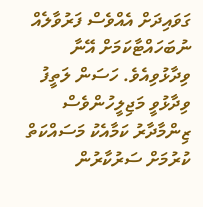ގަވައިދަށް އެއްވެސް ފަރުވާލެއް ނުބަހައްޓާކަމަށް އޭނާ ވިދާޅުވިއެވެ. ހަސަން ލަތީފު ވިދާޅުވީ މަޖިލީހުންވެސް ޒިންމާދާރު ކަމާއެކު މަސައްކަތް ކުރުމަށް ސަރުކާރުން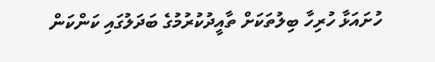ހުށައަޅާ ހުރިހާ ބިލުތަކަށް ތާއީދުކުރުމުގެ ބަދަލުގައި ކަންކަން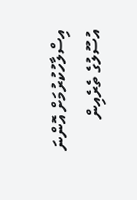އިސްލާހުކުރުމަށް އޮންނަ އުސޫލުގެ ތެރެއިން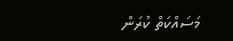މަސައްކަތް ކުރަން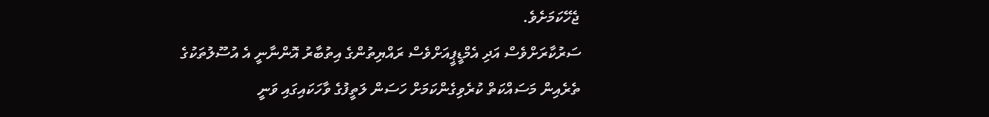ޖެހޭކަމަށެވެ.
ސަރުކާރަށްވެސް އަދި އެމްޑީޕީއަށްވެސް ރައްޔިތުންގެ އިތުބާރު އޮންނާނީ އެ އުސޫލުތަކުގެ ތެރެއިން މަސައްކަތް ކުރެވިގެންކަމަށް ހަސަން ލަތީފުގެ ވާހަކައިގައި ވަނީ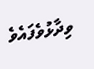ވިދާޅުވެފައެވެ